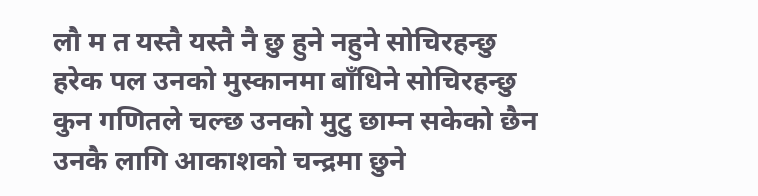लौ म त यस्तै यस्तै नै छु हुने नहुने सोचिरहन्छु
हरेक पल उनको मुस्कानमा बाँधिने सोचिरहन्छु
कुन गणितले चल्छ उनको मुटु छाम्न सकेको छैन
उनकै लागि आकाशको चन्द्रमा छुने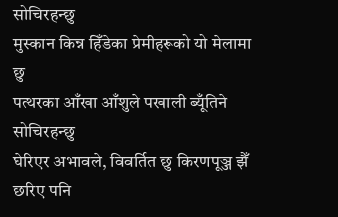सोचिरहन्छु
मुस्कान किन्न हिँडेका प्रेमीहरूको यो मेलामा छु
पत्थरका आँखा आँशुले पखाली ब्यूँतिने सोचिरहन्छु
घेरिएर अभावले, विवर्तित छु किरणपूञ्ज झैँ
छरिए पनि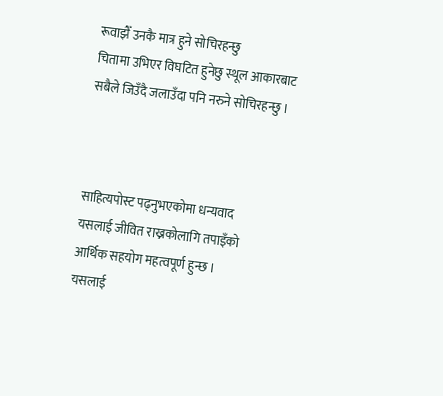रूवाझैँ उनकै मात्र हुने सोचिरहन्छु
चितामा उभिएर विघटित हुनेछु स्थूल आकारबाट
सबैले जिउँदै जलाउँदा पनि नरुने सोचिरहन्छु ।



साहित्यपोस्ट पढ्नुभएकोमा धन्यवाद
यसलाई जीवित राख्नकोलागि तपाइँको
आर्थिक सहयोग महत्वपूर्ण हुन्छ ।
यसलाई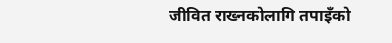जीवित राख्नकोलागि तपाइँको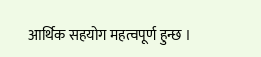आर्थिक सहयोग महत्वपूर्ण हुन्छ ।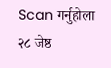Scan गर्नुहोला
२८ जेष्ठ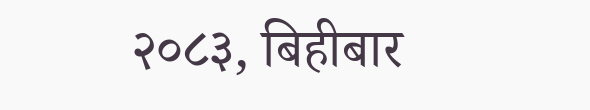२०८३, बिहीबार